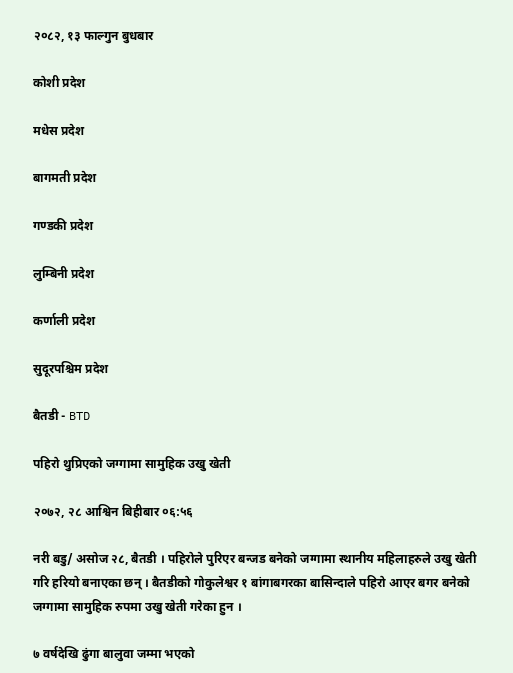२०८२, १३ फाल्गुन बुधबार

कोशी प्रदेश

मधेस प्रदेश

बागमती प्रदेश

गण्डकी प्रदेश

लुम्बिनी प्रदेश

कर्णाली प्रदेश

सुदूरपश्चिम प्रदेश

बैतडी - BTD

पहिरो थुप्रिएको जग्गामा सामुहिक उखु खेती

२०७२, २८ आश्विन बिहीबार ०६:५६

नरी बडु/ असोज २८, बैतडी । पहिरोले पुरिएर बन्जड बनेको जग्गामा स्थानीय महिलाहरुले उखु खेती गरि हरियो बनाएका छन् । बैतडीको गोकुलेश्वर १ बांगाबगरका बासिन्दाले पहिरो आएर बगर बनेको जग्गामा सामुहिक रुपमा उखु खेती गरेका हुन ।

७ वर्षदेखि ढुंगा बालुवा जम्मा भएको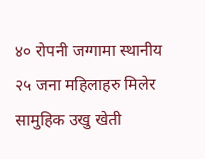४० रोपनी जग्गामा स्थानीय २५ जना महिलाहरु मिलेर सामुहिक उखु खेती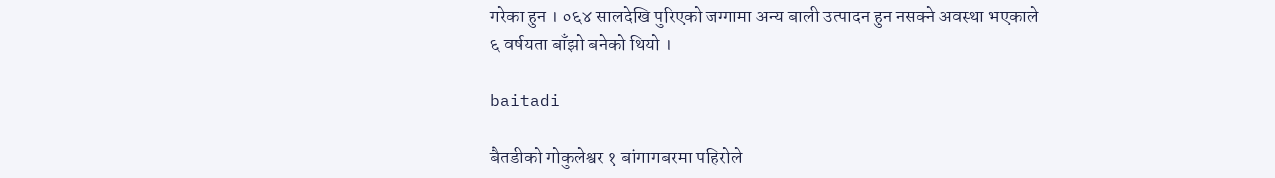गरेका हुन । ०६४ सालदेखि पुरिएको जग्गामा अन्य बाली उत्पादन हुन नसक्ने अवस्था भएकाले ६ वर्षयता बाँझो बनेको थियो ।

baitadi

बैतडीको गोकुलेश्वर १ बांगागबरमा पहिरोले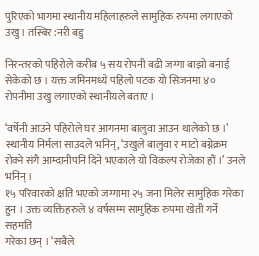पुरिएको भागमा स्थानीय महिलाहरुले सामुहिक रुपमा लगाएको उखु । तस्बिर :नरी बडु

निरन्तरको पहिरोले करीब ५ सय रोपनी बढी जग्गा बाझो बनाई सेकेको छ । यक्त जमिनमध्ये पहिलो पटक यो सिजनमा ४० रोपनीमा उखु लगाएको स्थानीयले बताए ।

‘वर्षेनी आउने पहिरोले घर आगनमा बालुवा आउन थालेको छ ।’ स्थानीय निर्मला साउदले भनिन्, ‘उखुले बालुवा र माटो बग्नेक्रम रोक्ने संगै आम्दानीपनि दिने भएकाले यो विकल्प रोजेका हौं ।’ उनले भनिन् ।
१५ परिवारको क्षति भएको जग्गामा २५ जना मिलेर सामुहिक गरेका हुन । उक्त व्यक्तिहरुले ४ वर्षसम्म सामुहिक रुपमा खेती गर्ने सहमति
गरेका छन् । ‘सबैले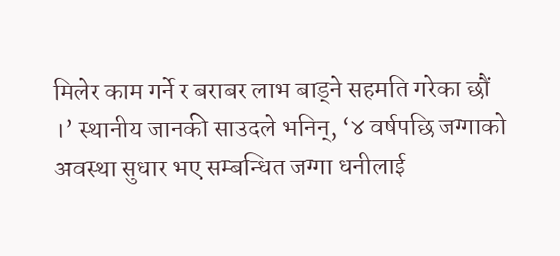मिलेर काम गर्ने र बराबर लाभ बाड्ने सहमति गरेका छौं ।’ स्थानीय जानकी साउदले भनिन्, ‘४ वर्षपछि जग्गाको अवस्था सुधार भए सम्बन्धित जग्गा धनीलाई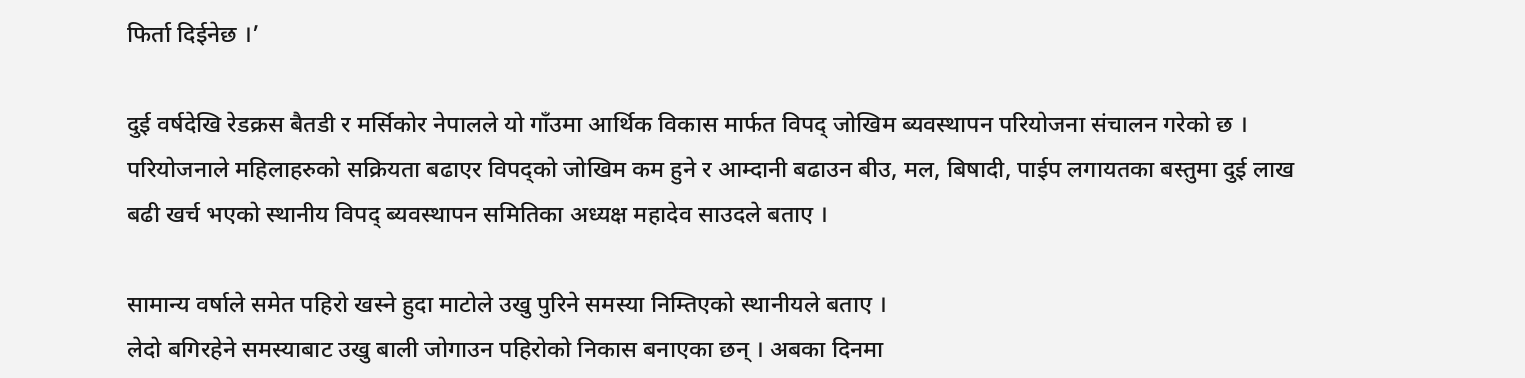फिर्ता दिईनेछ ।’

दुई वर्षदेखि रेडक्रस बैतडी र मर्सिकोर नेपालले यो गाँउमा आर्थिक विकास मार्फत विपद् जोखिम ब्यवस्थापन परियोजना संचालन गरेको छ ।
परियोजनाले महिलाहरुको सक्रियता बढाएर विपद्को जोखिम कम हुने र आम्दानी बढाउन बीउ, मल, बिषादी, पाईप लगायतका बस्तुमा दुई लाख बढी खर्च भएको स्थानीय विपद् ब्यवस्थापन समितिका अध्यक्ष महादेव साउदले बताए ।

सामान्य वर्षाले समेत पहिरो खस्ने हुदा माटोले उखु पुरिने समस्या निम्तिएको स्थानीयले बताए ।
लेदो बगिरहेने समस्याबाट उखु बाली जोगाउन पहिरोको निकास बनाएका छन् । अबका दिनमा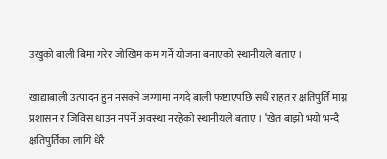उखुको बाली बिमा गरेर जोखिम कम गर्ने योजना बनाएको स्थानीयले बताए ।

खाद्याबाली उत्पादन हुन नसक्ने जग्गामा नगदे बाली फष्टाएपछि सधैं राहत र क्षतिपुर्ति माग्न प्रशासन र जिविस धाउन नपर्ने अवस्था नरहेको स्थानीयले बताए । ‘खेत बाझो भयो भन्दै क्षतिपुर्तिका लागि धेरै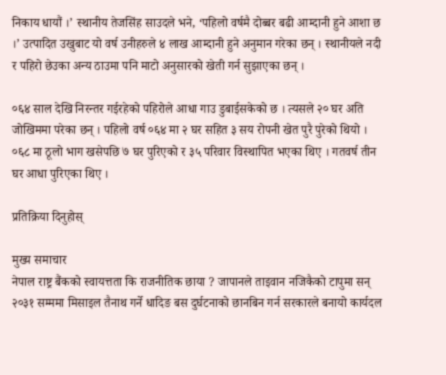निकाय धायौं ।’ स्थानीय तेजसिंह साउदले भने, ‘पहिलो वर्षमै दोब्बर बढी आम्दानी हुने आशा छ ।’ उत्पादित उखुबाट यो वर्ष उनीहरुले ४ लाख आम्दानी हुने अनुमान गरेका छन् । स्थानीयले नदी र पहिरो छेउका अन्य ठाउमा पनि माटो अनुसारको खेती गर्न सुझाएका छन् ।

०६४ साल देखि निरन्तर गईरहेको पहिरोले आधा गाउ डुबाईसकेको छ । त्यसले २० घर अति जोखिममा परेका छन् । पहिलो वर्ष ०६४ मा २ घर सहित ३ सय रोपनी खेत पुरै पुरेको थियो । ०६८ मा ठूलो भाग खसेपछि ७ घर पुरिएको र ३५ परिवार विस्थापित भएका थिए । गतवर्ष तीन घर आधा पुरिएका थिए ।

प्रतिक्रिया दिनुहोस्

मुख्य समाचार
नेपाल राष्ट्र बैंकको स्वायत्तता कि राजनीतिक छाया ? जापानले ताइवान नजिकैको टापुमा सन् २०३१ सम्ममा मिसाइल तैनाथ गर्ने धादिङ बस दुर्घटनाको छानबिन गर्न सरकारले बनायो कार्यदल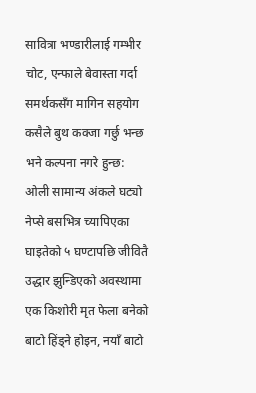सावित्रा भण्डारीलाई गम्भीर चोट, एन्फाले बेवास्ता गर्दा समर्थकसँग मागिन सहयोग कसैले बुथ कक्जा गर्छु भन्छ भने कल्पना नगरे हुन्छ: ओली सामान्य अंकले घट्यो नेप्से बसभित्र च्यापिएका घाइतेको ५ घण्टापछि जीवितै उद्धार झुन्डिएको अवस्थामा एक किशोरी मृत फेला बनेको बाटो हिंड्ने होइन, नयाँ बाटो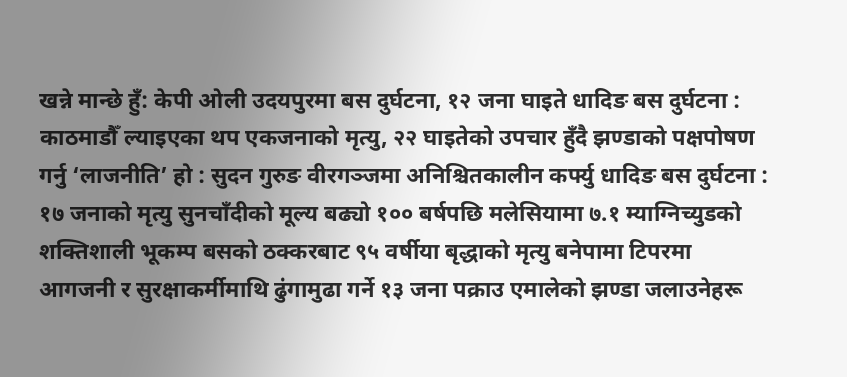खन्ने मान्छे हुँ: केपी ओली उदयपुरमा बस दुर्घटना, १२ जना घाइते धादिङ बस दुर्घटना : काठमाडौँ ल्याइएका थप एकजनाको मृत्यु, २२ घाइतेको उपचार हुँदै झण्डाको पक्षपोषण गर्नु ‘लाजनीति’ हो : सुदन गुरुङ वीरगञ्जमा अनिश्चितकालीन कर्फ्यु धादिङ बस दुर्घटना : १७ जनाको मृत्यु सुनचाँदीको मूल्य बढ्यो १०० बर्षपछि मलेसियामा ७.१ म्याग्निच्युडको शक्तिशाली भूकम्प बसको ठक्करबाट ९५ वर्षीया बृद्धाको मृत्यु बनेपामा टिपरमा आगजनी र सुरक्षाकर्मीमाथि ढुंगामुढा गर्ने १३ जना पक्राउ एमालेको झण्डा जलाउनेहरू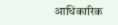आधिकारिक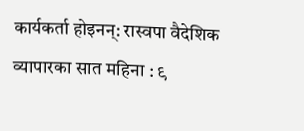कार्यकर्ता होइनन्: रास्वपा वैदेशिक व्यापारका सात महिना : ९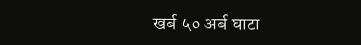खर्ब ५० अर्ब घाटा